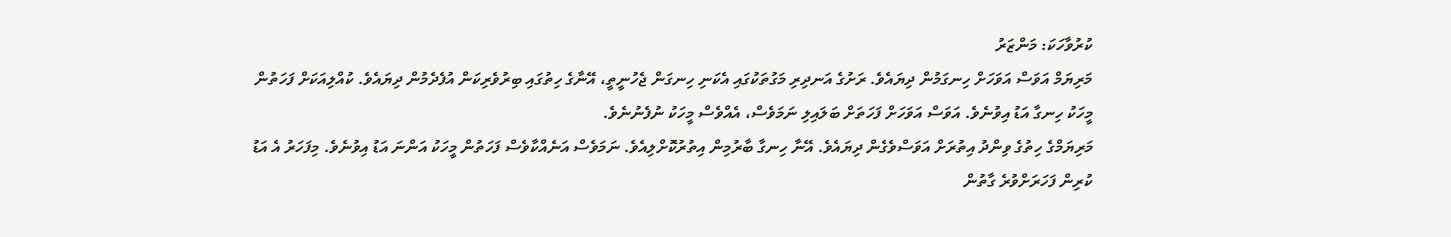ކުރުވާހަކަ: މަންޒަރު
މަރިޔަމް އަވަސް އަވަހަށް ހިނގަމުން ދިޔައެވެ. ރަށުގެ އަނދިރި މަގުތަކުގައި އެކަނި ހިނގަން ޖެހުނީތީ، އޭނާގެ ހިތުގައި ބިރުވެރިކަން އުފެދެމުން ދިޔައެވެ. ކުއްލިއަކަށް ފަހަތުން މީހަކު ހިނގާ އަޑު އިވުނެވެ. އަވަސް އަވަހަށް ފަހަތަށް ބަލައިލި ނަމަވެސް، އެއްވެސް މީހަކު ނުފެނުނެވެ.
މަރިޔަމްގެ ހިތުގެ ވިންދު އިތުރަށް އަވަސްވެގެން ދިޔައެވެ. އޭނާ ހިނގާ ބާރުމިން އިތުރުކޮށްލިއެވެ. ނަމަވެސް އަނެއްކާވެސް ފަހަތުން މީހަކު އަންނަ އަޑު އިވުނެވެ. މިފަހަރު އެ އަޑު ކުރިން ފަހަރަށްވުރެ ގާތުން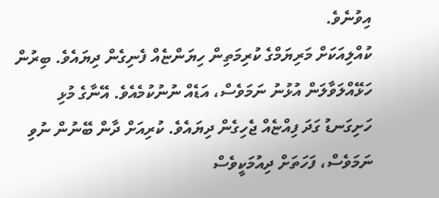އިވުނެވެ.
ކުއްލިއަކަށް މަރިޔަމްގެ ކުރިމަތިން ހިޔަންޏެއް ފެނިގެން ދިޔައެވެ. ބިރުން ހަޅޭއްލަވާލަން އުޅުނު ނަމަވެސް، އަޑެއް ނުނުކުމެއެވެ. އޭނާގެ މުޅި ހަށިގަނޑު ގަދަ ފިއްޏެއް ޖެހިގެން ދިޔައެވެ. ކުރިއަށް ދާން ބޭނުން ނުވި ނަމަވެސް، ފަހަތަށް ދިއުމަކީވެސް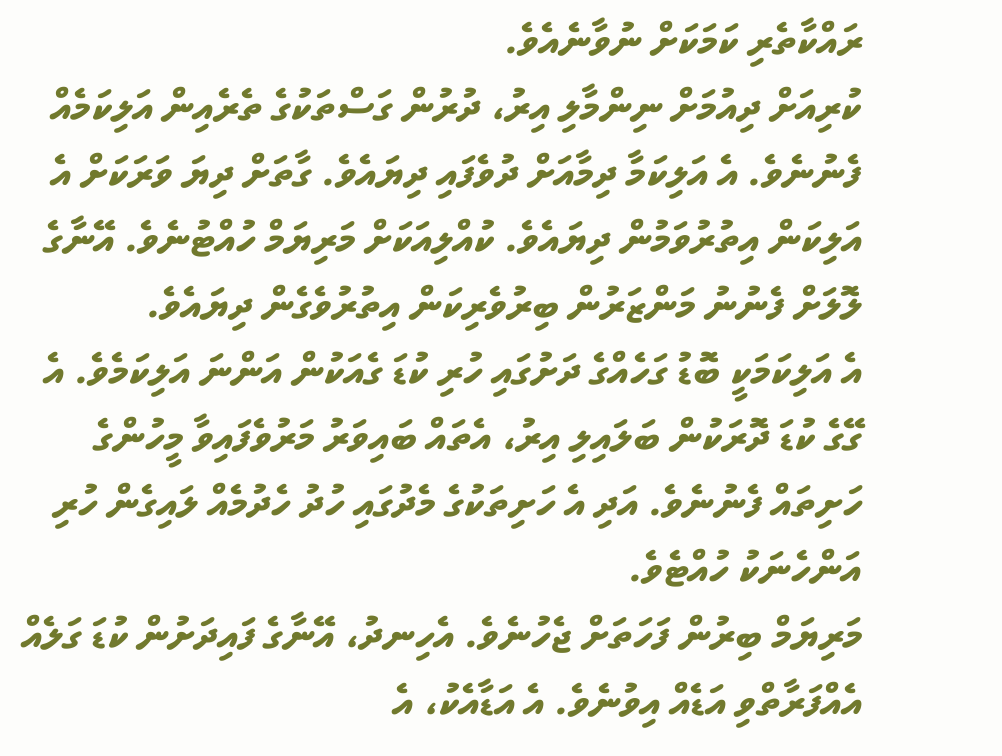ރައްކާތެރި ކަމަކަށް ނުވާނެއެވެ.
ކުރިއަށް ދިއުމަށް ނިންމާލި އިރު، ދުރުން ގަސްތަކުގެ ތެރެއިން އަލިކަމެއް ފެނުނެވެ. އެ އަލިކަމާ ދިމާއަށް ދުވެފައި ދިޔައެވެ. ގާތަށް ދިޔަ ވަރަކަށް އެ އަލިކަން އިތުރުވަމުން ދިޔައެވެ. ކުއްލިއަކަށް މަރިޔަމް ހުއްޓުނެވެ. އޭނާގެ ލޮލަށް ފެނުނު މަންޒަރުން ބިރުވެރިކަން އިތުރުވެގެން ދިޔައެވެ.
އެ އަލިކަމަކީ ބޮޑު ގަހެއްގެ ދަށުގައި ހުރި ކުޑަ ގެއަކުން އަންނަ އަލިކަމެވެ. އެ ގޭގެ ކުޑަ ދޮރަކުން ބަލައިލި އިރު، އެތައް ބައިވަރު މަރުވެފައިވާ މީހުންގެ ހަށިތައް ފެނުނެވެ. އަދި އެ ހަށިތަކުގެ މެދުގައި ހުދު ހެދުމެއް ލައިގެން ހުރި އަންހެނަކު ހުއްޓެވެ.
މަރިޔަމް ބިރުން ފަހަތަށް ޖެހުނެވެ. އެހިނދު، އޭނާގެ ފައިދަށުން ކުޑަ ގަލެއް އެއްފަރާތްވި އަޑެއް އިވުނެވެ. އެ އަޑާއެކު، އެ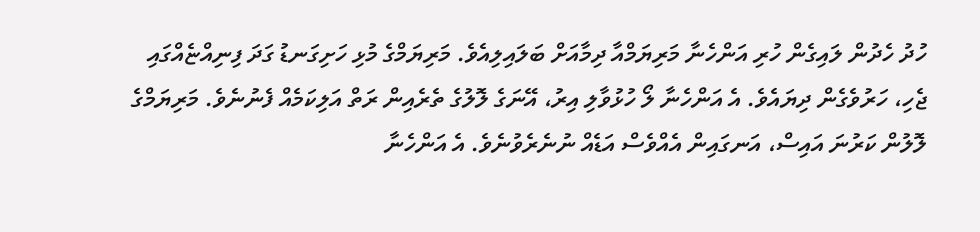ހުދު ހެދުން ލައިގެން ހުރި އަންހެނާ މަރިޔަމްއާ ދިމާއަށް ބަލައިލިއެވެ. މަރިޔަމްގެ މުޅި ހަށިގަނޑު ގަދަ ފިނިއްޏެއްގައި ޖެހި، ހަރުވެގެން ދިޔައެވެ. އެ އަންހެނާ ލޯ ހުޅުވާލި އިރު، އޭނަގެ ލޮލުގެ ތެރެއިން ރަތް އަލިކަމެއް ފެނުނެވެ. މަރިޔަމްގެ ލޮލުން ކަރުނަ އައިސް، އަނގައިން އެއްވެސް އަޑެއް ނުނެރެވުނެވެ. އެ އަންހެނާ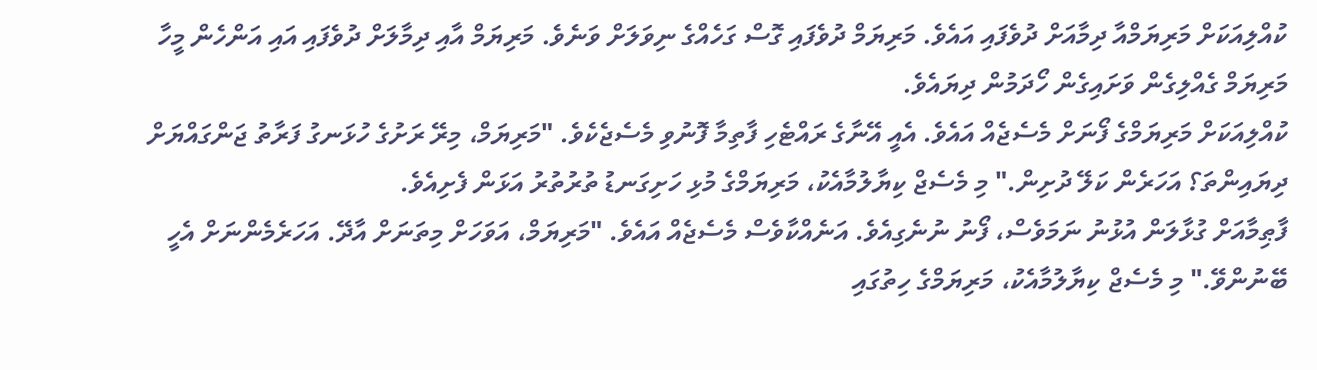ކުއްލިއަކަށް މަރިޔަމްއާ ދިމާއަށް ދުވެފައި އައެވެ. މަރިޔަމް ދުވެފައި ގޮސް ގަހެއްގެ ނިވަލަށް ވަނެވެ. މަރިޔަމް އާއި ދިމާލަށް ދުވެފައި އައި އަންހެން މީހާ މަރިޔަމް ގެއްލިގެން ވަށައިގެން ހޯދަމުން ދިޔައެވެ.
ކުއްލިއަކަށް މަރިޔަމްގެ ފޯނަށް މެސެޖެއް އައެވެ. އެއީ އޭނާގެ ރައްޓެހި ފާތިމާ ފޮނުވި މެސެޖެކެވެ. "މަރިޔަމް، މިރޭ ރަށުގެ ހުޅަނގު ފަރާތު ޖަންގައްޔަށް ދިޔައިންތަ؟ އަހަރެން ކަލޭ ދުށިން." މި މެސެޖް ކިޔާލުމާއެކު، މަރިޔަމްގެ މުޅި ހަށިގަނޑު ތުރުތުރު އަޅަން ފެށިއެވެ.
ފާޠިމާއަށް ގުޅާލަން އުޅުނު ނަމަވެސް، ފޯނު ނުނެގިއެވެ. އަނެއްކާވެސް މެސެޖެއް އައެވެ. "މަރިޔަމް، އަވަހަށް މިތަނަށް އާދޭ. އަހަރެމެންނަށް އެހީ ބޭނުންވޭ." މި މެސެޖް ކިޔާލުމާއެކު، މަރިޔަމްގެ ހިތުގައި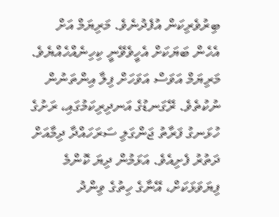ބިރުވެރިކަން އުފެދުނެވެ. މަރިޔަމް އަށް އެހެން ބަޔަކަށް އެހީވެވޭނީ ކިހިނެއްހެއްޔެވެ.
މަރިޔަމް އަވަސް އަވަހަށް ފިލާ އިންތަނުން ނުކުތެވެ. ރޭގަނޑުގެ އަނދިރިކަމުގައި، ރަށުގެ ހުޅަނގު ފަރާތު ޖަންގަލި ސަރަހައްދާ ދިމާއަށް ދަތުރު ފެށިއެވެ. އަޅަމުން ދިޔަ ކޮންމެ ފިޔަވަޅަކަށް، އޭނާގެ ހިތުގެ ވިންދު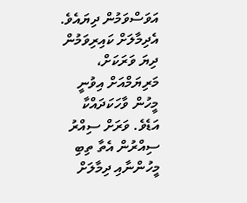އަވަސްވަމުން ދިޔައެވެ.
އެދިމާލަށް ކައިރިވަމުން ދިޔަ ވަރަކަށް، މަރިޔަމްއަށް އިވުނީ މީހުން ވާހަކަދައްކާ އަޑެވެ. ވަރަށް ސިއްރު ސިއްރުން އެތާ ތިބި މީހުންނާއި ދިމާލަށް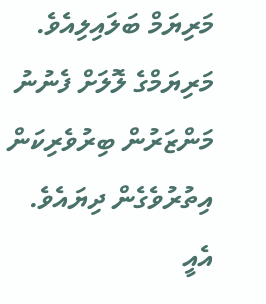މަރިޔަމް ބަލައިލިއެވެ. މަރިޔަމްގެ ލޮލަށް ފެނުނު މަންޒަރުން ބިރުވެރިކަން އިތުރުވެގެން ދިޔައެވެ.
އެއީ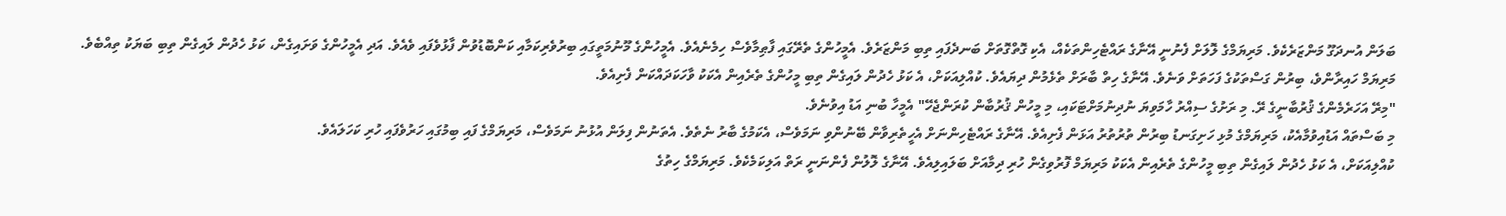ބަލަން އުނދަގޫ މަންޒަރެކެވެ. މަރިޔަމްގެ ލޮލަށް ފެނުނީ އޭނާގެ ރައްޓެހިންތަކެއް، އެކި ގޮތްގޮތަށް ބަނދެފައި ތިބި މަންޒަރެވެ. އެމީހުންގެ ތެރޭގައި ފާޠިމާވެސް ހިމެނެއެވެ. އެމީހުންގެ މޫނުމަތީގައި ބިރުވެރިކަމާއި ކަންބޮޑުވުން ފާޅުވެފައި ވެއެވެ. އަދި އެމީހުންގެ ވަށައިގެން، ކަޅު ހެދުން ލައިގެން ތިބި ބަޔަކު ތިއްބެވެ.
މަރިޔަމް ހައިރާންވެ، ބިރުން ގަސްތަކުގެ ފަހަތަށް ވަނެވެ. އޭނާގެ ހިތް ބާރަށް ތެޅެމުން ދިޔައެވެ. ކުއްލިއަކަށް، އެ ކަޅު ހެދުން ލައިގެން ތިބި މީހުންގެ ތެރެއިން އެކަކު ވާހަކަދައްކަން ފެށިއެވެ.
"މިރޭ އަހަރެމެންގެ ޤުރުބާނީގެ ރޭ. މި ރަށުގެ ސިއްރު ހާމަވިޔަ ނުދިނުމަށްޓަކައި، މި މީހުން ޤުރުބާން ކުރަންޖެހޭ" އެމީހާ ބުނި އަޑު އިވުނެވެ.
މި ބަސްތައް އަޑުއިވުމާއެކު، މަރިޔަމްގެ މުޅި ހަށިގަނޑު ބިރުން ތުރުތުރު އަޅަން ފެށިއެވެ. އޭނާގެ ރައްޓެހިންނަށް އެހީތެރިވާން ބޭނުންވި ނަމަވެސް، އެކަމުގެ ބާރު ނެތެވެ. އެތަނުން ފިލަން އުޅުނު ނަމަވެސް، މަރިޔަމްގެ ފައި ބިމުގައި ހަރުވެފައި ހުރި ކަހަލައެވެ.
ކުއްލިއަކަށް، އެ ކަޅު ހެދުން ލައިގެން ތިބި މީހުންގެ ތެރެއިން އެކަކު މަރިޔަމް ފޮރުވިގެން ހުރި ދިމާއަށް ބަލައިލިއެވެ. އޭނާގެ ލޮލުން ފެންނަނީ ރަތް އަލިކަމެކެވެ. މަރިޔަމްގެ ހިތުގެ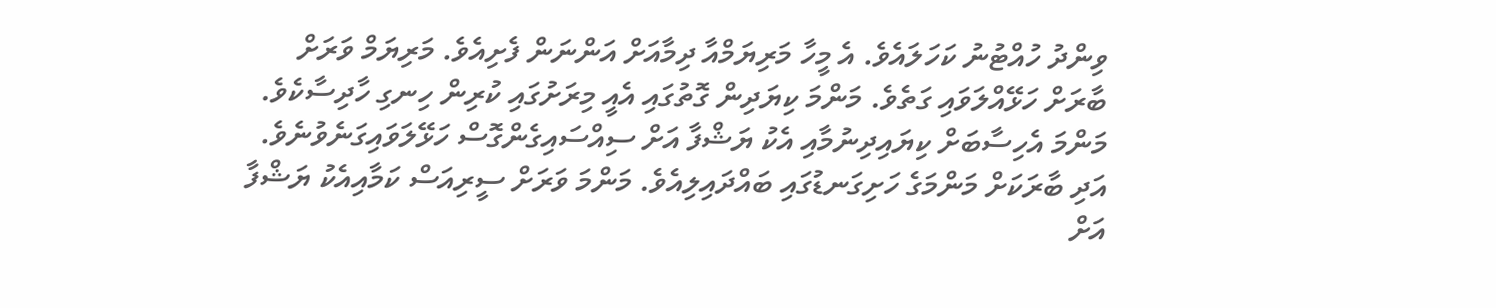ވިންދު ހުއްޓުނު ކަހަލައެވެ. އެ މީހާ މަރިޔަމްއާ ދިމާއަށް އަންނަން ފެށިއެވެ. މަރިޔަމް ވަރަށް ބާރަށް ހަޅޭއްލަވައި ގަތެވެ. މަންމަ ކިޔަދިން ގޮތުގައި އެއީ މިރަށުގައި ކުރިން ހިނގި ހާދިސާކެވެ. މަންމަ އެހިސާބަށް ކިޔައިދިނުމާއި އެކު ޔަޝްފާ އަށް ސިއްސައިގެންގޮސް ހަޅޭލަވައިގަނެވުނެވެ. އަދި ބާރަކަށް މަންމަގެ ހަށިގަނޑުގައި ބައްދައިލިއެވެ. މަންމަ ވަރަށް ސީރިއަސް ކަމާއިއެކު ޔަޝްފާ އަށް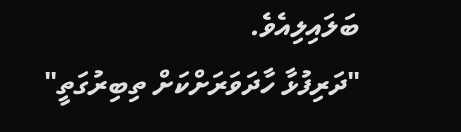ބަލައިލިއެވެ.
"ދަރިފުޅާ ހާދަވަރަށްކަށް ތިބިރުގަތީ"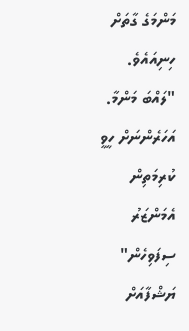މަންމަގެ ގާތަށް ހިނިއައެވެ.
"ލައްބަ މަންމާ. އަހަރެންނަށް ހީވީ ކުރިމަތިން އެމަންޒަރު ސިފަވިހެން" ޔަޝްފާއަށް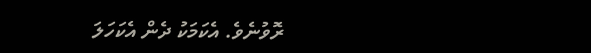ރޮވުނެވެ. އެކަމަކު ދެން އެކަހަލަ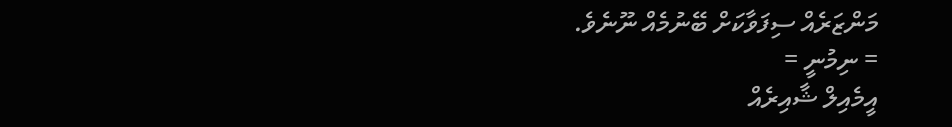މަންޒަރެއް ސިފަވާކަށް ބޭނުމެއް ނޫނެވެ.
= ނިމުނީ =
އީމެއިލް ޝާއިރެއް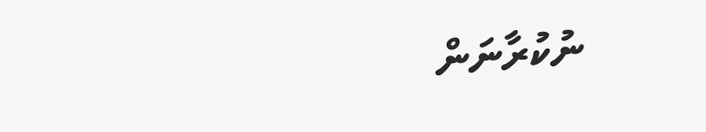ނުކުރާނަން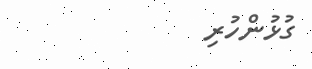ގުޅުންހުރި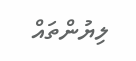ލިޔުންތައް